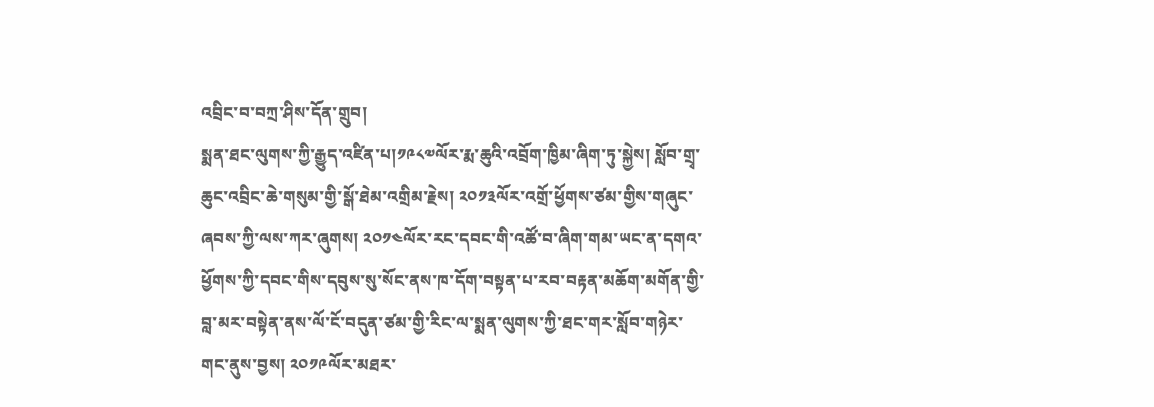འབྲིང་བ་བཀྲ་ཤིས་དོན་གྲུབ།
སྨན་ཐང་ལུགས་ཀྱི་རྒྱུད་འཛིན་པ།༡༩༨༧ལོར་རྨ་ཆུའི་འབྲོག་ཁྱིམ་ཞིག་ཏུ་སྐྱེས། སློབ་གྲྭ་ཆུང་འབྲིང་ཆེ་གསུམ་གྱི་སྒོ་ཐེམ་འགྲིམ་རྗེས། ༢༠༡༣ལོར་འགྲོ་ཕྱོགས་ཙམ་གྱིས་གཞུང་ཞབས་ཀྱི་ལས་ཀར་ཞུགས། ༢༠༡༤ལོར་རང་དབང་གི་འཚོ་བ་ཞིག་གམ་ཡང་ན་དགའ་ཕྱོགས་ཀྱི་དབང་གིས་དབུས་སུ་སོང་ནས་ཁ་དོག་བསྟན་པ་རབ་བརྟན་མཆོག་མགོན་གྱི་བླ་མར་བསྟེན་ནས་ལོ་ངོ་བདུན་ཙམ་གྱི་རིང་ལ་སྨན་ལུགས་ཀྱི་ཐང་གར་སློབ་གཉེར་གང་ནུས་བྱས། ༢༠༡༩ལོར་མཐར་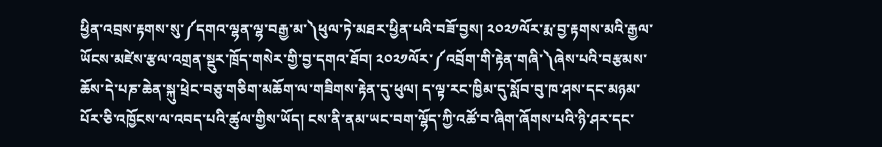ཕྱིན་འབྲས་རྟགས་སུ་༼དགའ་ལྷན་ལྷ་བརྒྱ་མ་༽ཕུལ་ཏེ་མཐར་ཕྱིན་པའི་བཟོ་བྱས། ༢༠༢༡ལོར་རྨ་བྱ་རྟགས་མའི་རྒྱལ་ཡོངས་མཛེས་རྩལ་འགྲན་སྡུར་ཁྲོད་གསེར་གྱི་བྱ་དགའ་ཐོབ། ༢༠༢༡ལོར་༼འབྲོག་གི་རྟེན་གཞི་༽ཞེས་པའི་བརྩམས་ཆོས་དེ་པཎ་ཆེན་སྐུ་ཕྲེང་བཅུ་གཅིག་མཆོག་ལ་གཟིགས་རྟེན་དུ་ཕུལ། ད་ལྟ་རང་ཁྱིམ་དུ་སློབ་བུ་ཁ་ཤས་དང་མཉམ་པོར་ཅི་འཁྱོངས་ལ་འབད་པའི་ཚུལ་གྱིས་ཡོད། ངས་ནི་ནམ་ཡང་བག་ལྷོད་ཀྱི་འཚོ་བ་ཞིག་ཞོགས་པའི་ཉི་ཤར་དང་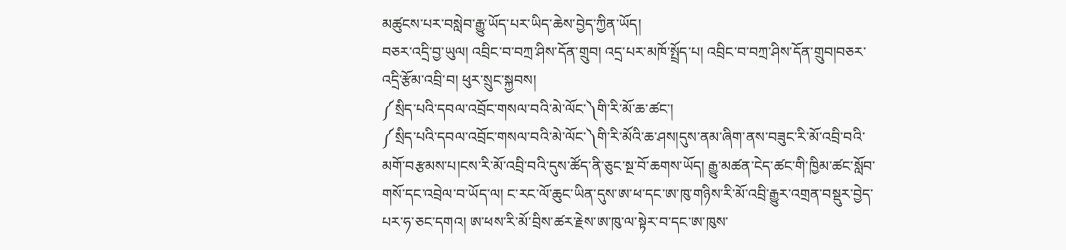མཚུངས་པར་བསླེབ་རྒྱུ་ཡོད་པར་ཡིད་ཆེས་བྱེད་ཀྱིན་ཡོད།
བཅར་འདྲི་བྱ་ཡུལ། འབྲིང་བ་བཀྲ་ཤིས་དོན་གྲུབ། འདྲ་པར་མཁོ་སྤྲོད་པ། འབྲིང་བ་བཀྲ་ཤིས་དོན་གྲུབ།བཅར་འདྲི་རྩོམ་འབྲི་བ། ཕུར་སྲུང་སྐྱབས།
༼སྲིད་པའི་དབལ་འབྲོང་གསལ་བའི་མེ་ལོང་༽གི་རི་མོ་ཆ་ཚང་།
༼སྲིད་པའི་དབལ་འབྲོང་གསལ་བའི་མེ་ལོང་༽གི་རི་མོའི་ཆ་ཤས།དུས་ནམ་ཞིག་ནས་བཟུང་རི་མོ་འབྲི་བའི་མགོ་བརྩམས་པ།ངས་རི་མོ་འབྲི་བའི་དུས་ཚོད་ནི་ཅུང་སྔ་བོ་ཆགས་ཡོད། རྒྱུ་མཚན་ངེད་ཚང་གི་ཁྱིམ་ཚང་སློབ་གསོ་དང་འབྲེལ་བ་ཡོད་ལ། ང་རང་ལོ་ཆུང་ཡིན་དུས་ཨ་ཕ་དང་ཨ་ཁུ་གཉིས་རི་མོ་འབྲི་རྒྱུར་འགྲན་བསྡུར་བྱེད་པར་ཧ་ཅང་དགའ། ཨ་ཕས་རི་མོ་བྲིས་ཚར་རྗེས་ཨ་ཁུ་ལ་སྟེར་བ་དང་ཨ་ཁུས་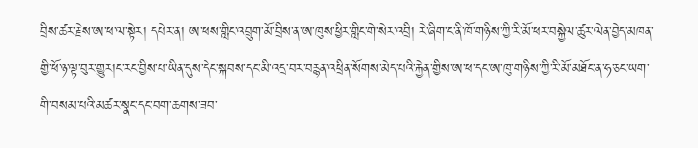བྲིས་ཚར་རྗེས་ཨ་ཕ་ལ་སྟེར། དཔེར་ན། ཨ་ཕས་གླིང་འབྲུག་མོ་བྲིས་ན་ཨ་ཁུས་ཕྱིར་གླིང་གེ་སེར་འབྲི། རེ་ཞིག་ང་ནི་ཁོ་གཉིས་ཀྱི་རི་མོ་ཕར་བསྐྱེལ་ཚུར་ལེན་བྱེད་མཁན་གྱི་ཕོ་ཉ་ལྟ་བུར་གྱུར།ང་རང་བྱིས་པ་ཡིན་དུས་དེང་སྐབས་དང་མི་འདྲ་བར་བརྙན་འཕྲིན་སོགས་མེད་པའི་རྐྱེན་གྱིས་ཨ་ཕ་དང་ཨ་ཁུ་གཉིས་ཀྱི་རི་མོ་མཐོང་ན་ཧ་ཅང་ཡག་གི་བསམ་པའི་མཚར་སྣང་དང་བག་ཆགས་ཟབ་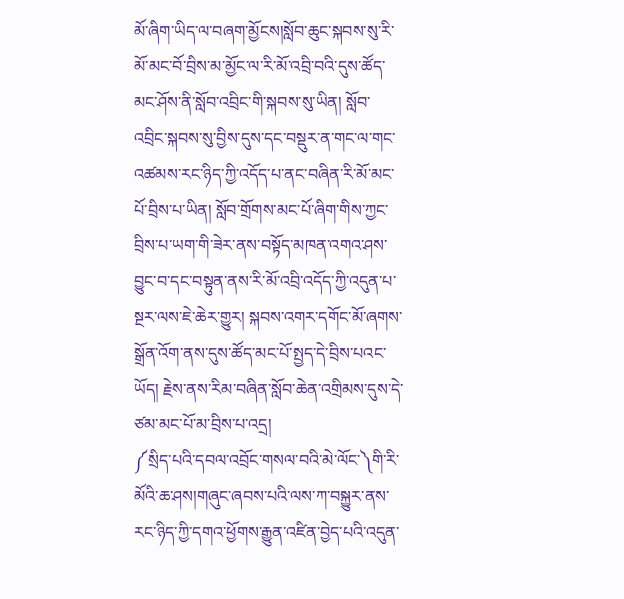མོ་ཞིག་ཡིད་ལ་བཞག་མྱོངས།སློབ་ཆུང་སྐབས་སུ་རི་མོ་མང་བོ་བྲིས་མ་མྱོང་ལ་རི་མོ་འབྲི་བའི་དུས་ཚོད་མང་ཤོས་ནི་སློབ་འབྲིང་གི་སྐབས་སུ་ཡིན། སློབ་འབྲིང་སྐབས་སུ་བྱིས་དུས་དང་བསྡུར་ན་གང་ལ་གང་འཚམས་རང་ཉིད་ཀྱི་འདོད་པ་ནང་བཞིན་རི་མོ་མང་པོ་བྲིས་པ་ཡིན། སློབ་གྲོགས་མང་པོ་ཞིག་གིས་ཀྱང་བྲིས་པ་ཡག་གི་ཟེར་ནས་བསྟོད་མཁན་འགའ་ཤས་བྱུང་བ་དང་བསྟུན་ནས་རི་མོ་འབྲི་འདོད་ཀྱི་འདུན་པ་སྔར་ལས་ཇེ་ཆེར་གྱུར། སྐབས་འགར་དགོང་མོ་ཞགས་སྒྲོན་འོག་ནས་དུས་ཚོད་མང་པོ་སྤྱད་དེ་བྲིས་པའང་ཡོད། རྗེས་ནས་རིམ་བཞིན་སློབ་ཆེན་འགྲིམས་དུས་དེ་ཙམ་མང་པོ་མ་བྲིས་པ་འདྲ།
༼སྲིད་པའི་དབལ་འབྲོང་གསལ་བའི་མེ་ལོང་༽གི་རི་མོའི་ཆ་ཤས།གཞུང་ཞབས་པའི་ལས་ཀ་བསྐྱུར་ནས་རང་ཉིད་ཀྱི་དགའ་ཕྱོགས་རྒྱུན་འཛིན་བྱེད་པའི་འདུན་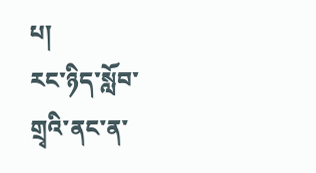པ།
རང་ཉིད་སློབ་གྲྭའི་ནང་ན་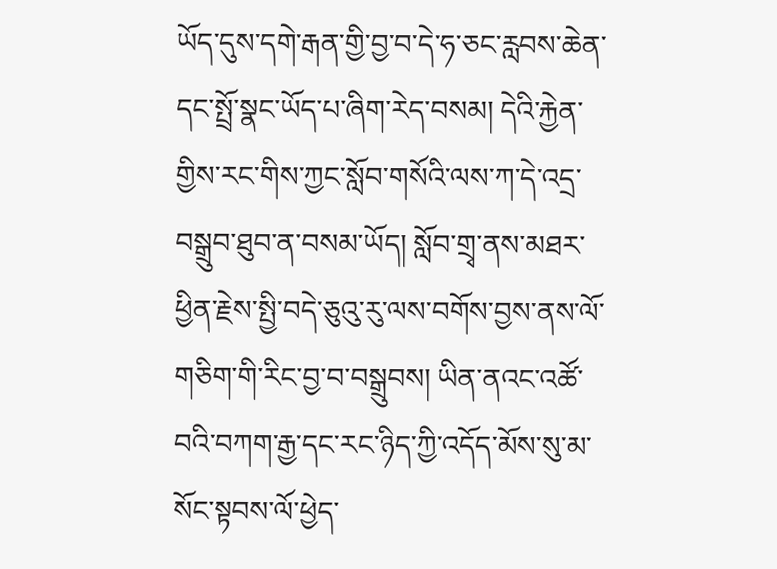ཡོད་དུས་དགེ་རྒན་གྱི་བྱ་བ་དེ་ཧ་ཅང་རླབས་ཆེན་དང་སྤྲོ་སྣང་ཡོད་པ་ཞིག་རེད་བསམ། དེའི་རྐྱེན་གྱིས་རང་གིས་ཀྱང་སློབ་གསོའི་ལས་ཀ་དེ་འདྲ་བསྒྲུབ་ཐུབ་ན་བསམ་ཡོད། སློབ་གྲྭ་ནས་མཐར་ཕྱིན་རྗེས་སྤྱི་བདེ་ཅུའུ་རུ་ལས་བགོས་བྱས་ནས་ལོ་གཅིག་གི་རིང་བྱ་བ་བསྒྲུབས། ཡིན་ནའང་འཚོ་བའི་བཀག་རྒྱ་དང་རང་ཉིད་ཀྱི་འདོད་མོས་སུ་མ་སོང་སྟབས་ལོ་ཕྱེད་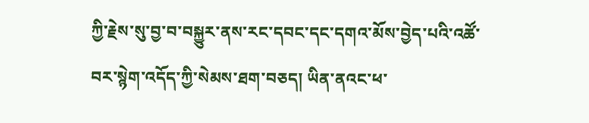ཀྱི་རྗེས་སུ་བྱ་བ་བསྐྱུར་ནས་རང་དབང་དང་དགའ་མོས་བྱེད་པའི་འཚོ་བར་སྙེག་འདོད་ཀྱི་སེམས་ཐག་བཅད། ཡིན་ནའང་ཕ་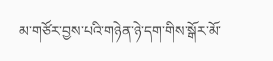མ་གཙོར་བྱས་པའི་གཉེན་ཉེ་དག་གིས་སྒོར་མོ་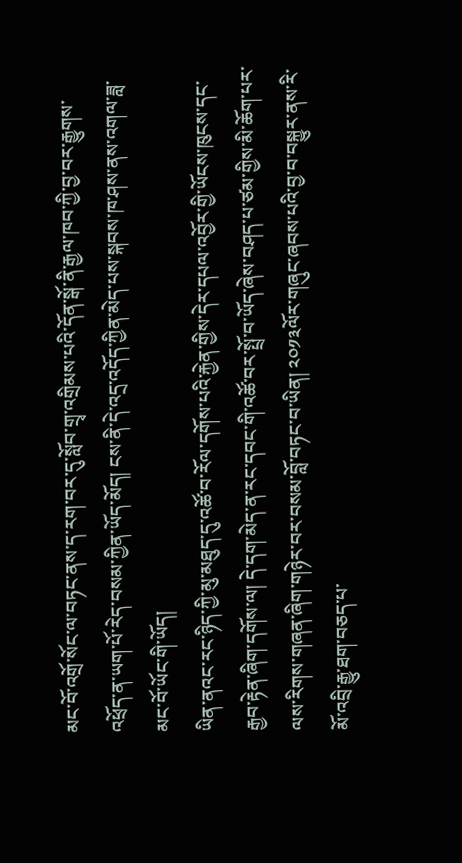མང་བོ་འགྲོ་སོང་ལ་བཏང་ནས་ད་རག་བར་དུ་སློབ་གྲྭ་འགྲིམས་པའི་དོན་སྒོ་ནི་རྒྱལ་ཁབ་ཀྱི་བྱ་བར་རྒྱུགས་འཕྲོད་ན་ཡག་པོ་རེད་བསམ་ཀྱིན་ཡོད་མོད། ངས་ནི་དེ་འདྲ་འདོད་ཀྱིན་མེད་པས་སྐབས་ཁ་ཤས་ནས་འགལ་ཟླ་མང་བོ་ཡོང་གི་ཡོད།
ཡིན་ནའང་རང་ཉིད་ཀྱི་མུ་མཐུད་དུ་འཚོ་བ་རོལ་དགོས་པའི་རྐྱེན་གྱིས་དེར་དཔལ་འབྱོར་གྱི་ཡོངས་ཁུངས་དང་རྒྱབ་རྟེན་ཞིག་དགོས་ལ། དེ་དག་མེད་ན་རང་དབང་གི་འཚོ་བར་སྤྲོ་བ་ཡོད་ཞེས་བཤད་པ་ཙམ་གྱིས་མི་ཆོག་པར་ལས་རིགས་གཞན་ཞིག་གཉེར་བར་བསམ་བློ་བཏང་བ་ཡིན། ༢༠༡༣ལོར་གཞུང་ཞབས་པའི་བྱ་བ་བསྐྱུར་ནས་རི་མོ་འབྲི་རྒྱུ་ཐག་བཅད་པ་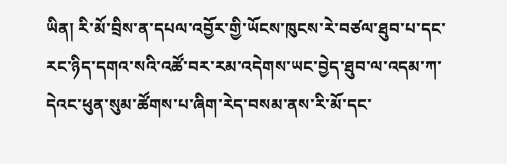ཡིན། རི་མོ་བྲིས་ན་དཔལ་འབྱོར་གྱི་ཡོངས་ཁུངས་རེ་བཙལ་ཐུབ་པ་དང་རང་ཉིད་དགའ་སའི་འཚོ་བར་རམ་འདེགས་ཡང་བྱེད་ཐུབ་ལ་འདམ་ཀ་དེའང་ཕུན་སུམ་ཚོགས་པ་ཞིག་རེད་བསམ་ནས་རི་མོ་དང་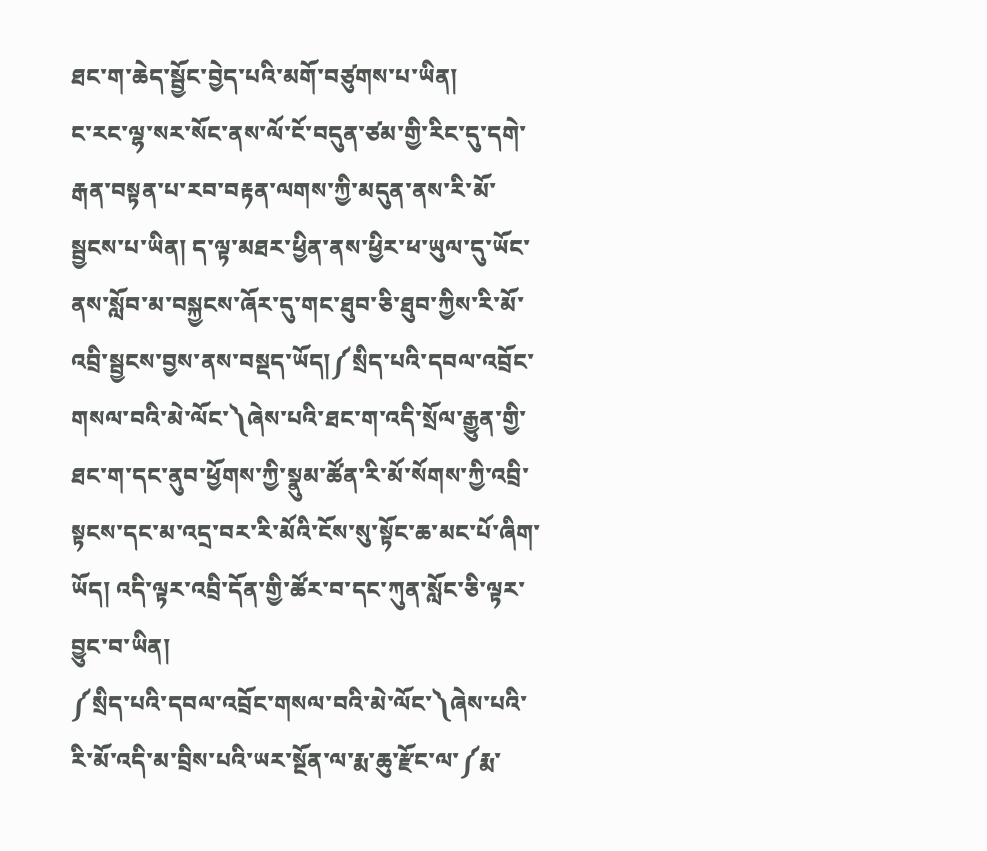ཐང་ག་ཆེད་སྦྱོང་བྱེད་པའི་མགོ་བཙུགས་པ་ཡིན།
ང་རང་ལྷ་སར་སོང་ནས་ལོ་ངོ་བདུན་ཙམ་གྱི་རིང་དུ་དགེ་རྒན་བསྟན་པ་རབ་བརྟན་ལགས་ཀྱི་མདུན་ནས་རི་མོ་སྦྱངས་པ་ཡིན། ད་ལྟ་མཐར་ཕྱིན་ནས་ཕྱིར་ཕ་ཡུལ་དུ་ཡོང་ནས་སློབ་མ་བསྐྱངས་ཞོར་དུ་གང་ཐུབ་ཅི་ཐུབ་ཀྱིས་རི་མོ་འབྲི་སྦྱངས་བྱས་ནས་བསྡད་ཡོད།༼སྲིད་པའི་དབལ་འབྲོང་གསལ་བའི་མེ་ལོང་༽ཞེས་པའི་ཐང་ག་འདི་སྲོལ་རྒྱུན་གྱི་ཐང་ག་དང་ནུབ་ཕྱོགས་ཀྱི་སྣུམ་ཚོན་རི་མོ་སོགས་ཀྱི་འབྲི་སྟངས་དང་མ་འདྲ་བར་རི་མོའི་ངོས་སུ་སྟོང་ཆ་མང་པོ་ཞིག་ཡོད། འདི་ལྟར་འབྲི་དོན་གྱི་ཚོར་བ་དང་ཀུན་སློང་ཅི་ལྟར་བྱུང་བ་ཡིན།
༼སྲིད་པའི་དབལ་འབྲོང་གསལ་བའི་མེ་ལོང་༽ཞེས་པའི་རི་མོ་འདི་མ་བྲིས་པའི་ཡར་སྔོན་ལ་རྨ་ཆུ་རྫོང་ལ་༼རྨ་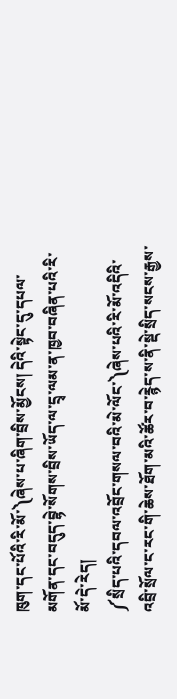ཁུག་དང་པོའི་རི་མོ་༽ཞེས་པ་ཞིག་བྲིས་མྱོངས། དེའི་སྟེང་དུ་དཔལ་མགོན་དང་བདུད་བྷེ་སོགས་བྲིས་ཡོད་ལ་དྲྭ་ལམ་ན་ཁྱབ་བཞིན་པའི་རི་མོ་དེ་རེད།
༼སྲིད་པའི་དབལ་འབྲོང་གསལ་བའི་མེ་ལོང་༽ཞེས་པའི་རི་མོ་འདིའི་འབྲི་སྲོལ་ང་རང་གི་ཆེས་ཐོག་མའི་ཚོར་བ་རྙེད་ས་ནི་སྡེ་སྲིད་སངས་རྒྱས་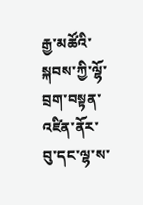རྒྱ་མཚོའི་སྐབས་ཀྱི་ལྷོ་བྲག་བསྟན་འཛིན་ནོར་བུ་དང་ལྷ་ས་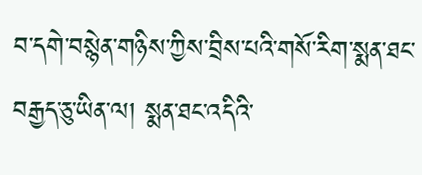བ་དགེ་བསྙེན་གཉིས་ཀྱིས་བྲིས་པའི་གསོ་རིག་སྨན་ཐང་བརྒྱད་ཅུ་ཡིན་ལ། སྨན་ཐང་འདིའི་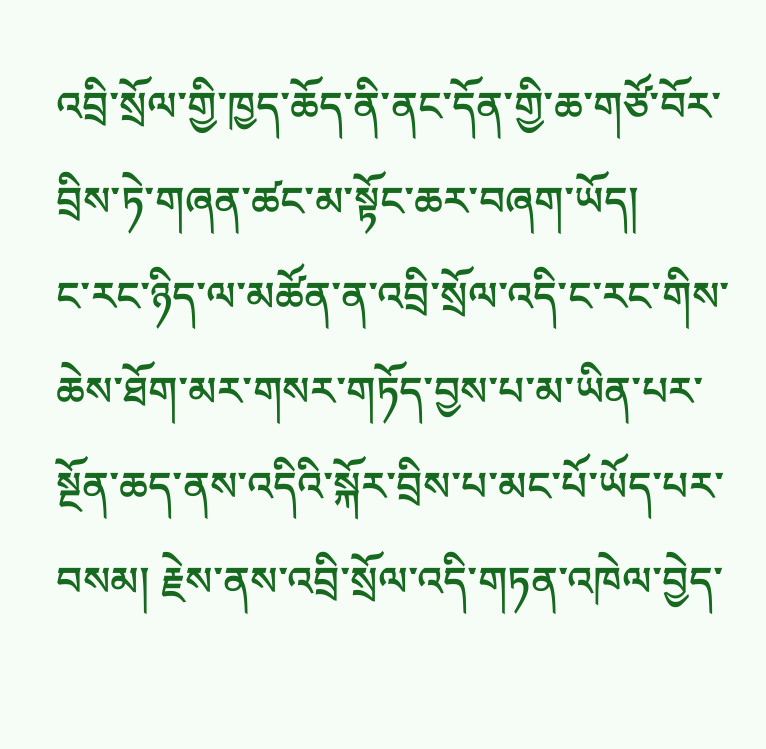འབྲི་སྲོལ་གྱི་ཁྱད་ཆོད་ནི་ནང་དོན་གྱི་ཆ་གཙོ་བོར་བྲིས་ཏེ་གཞན་ཚང་མ་སྟོང་ཆར་བཞག་ཡོད།
ང་རང་ཉིད་ལ་མཚོན་ན་འབྲི་སྲོལ་འདི་ང་རང་གིས་ཆེས་ཐོག་མར་གསར་གཏོད་བྱས་པ་མ་ཡིན་པར་སྔོན་ཆད་ནས་འདིའི་སྐོར་བྲིས་པ་མང་པོ་ཡོད་པར་བསམ། རྗེས་ནས་འབྲི་སྲོལ་འདི་གཏན་འཁེལ་བྱེད་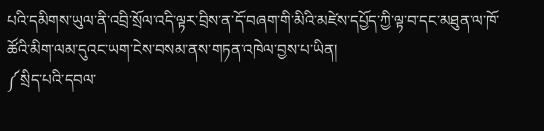པའི་དམིགས་ཡུལ་ནི་འབྲི་སྲོལ་འདི་ལྟར་བྲིས་ན་དོ་བཞག་གི་མིའི་མཛེས་དཔྱོད་ཀྱི་ལྟ་བ་དང་མཐུན་ལ་ཁོ་ཚོའི་མིག་ལམ་དུའང་ཡག་ངེས་བསམ་ནས་གཏན་འཁེལ་བྱས་པ་ཡིན།
༼སྲིད་པའི་དབལ་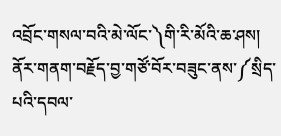འབྲོང་གསལ་བའི་མེ་ལོང་༽གི་རི་མོའི་ཆ་ཤས།
ནོར་གནག་བརྗོད་བྱ་གཙོ་བོར་བཟུང་ནས་༼སྲིད་པའི་དབལ་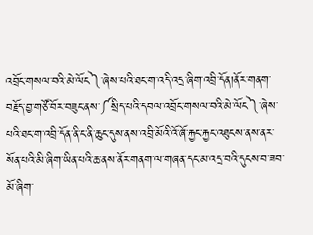འབྲོང་གསལ་བའི་མེ་ལོང༽་ཞེས་པའི་ཐང་ག་འདི་འདྲ་ཞིག་འབྲི་དོན།ནོར་གནག་བརྗོད་བྱ་གཙོ་བོར་བཟུང་ནས་༼སྲིད་པའི་དབལ་འབྲོང་གསལ་བའི་མེ་ལོང༽་ཞེས་པའི་ཐང་ག་འབྲི་དོན་ནི་ང་ནི་ཆུང་དུས་ནས་འབྲི་མོའི་འོ་ཞོ་རྐྱང་རྐྱང་འཐུངས་ནས་ནར་སོན་པའི་མི་ཞིག་ཡིན་པའི་ཆ་ནས་ནོར་གནག་ལ་གཞན་དང་མ་འདྲ་བའི་དུངས་བ་ཟབ་མོ་ཞིག་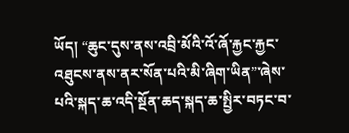ཡོད། “ཆུང་དུས་ནས་འབྲི་མོའི་འོ་ཞོ་རྐྱང་རྐྱང་འཐུངས་ནས་ནར་སོན་པའི་མི་ཞིག་ཡིན”་ཞེས་པའི་སྐད་ཆ་འདི་སྔོན་ཆད་སྐད་ཆ་སྤྱིར་བཏང་བ་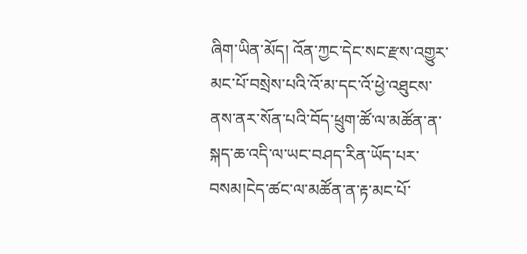ཞིག་ཡིན་མོད། འོན་ཀྱང་དེང་སང་རྫས་འགྱུར་མང་པོ་བསྲེས་པའི་འོ་མ་དང་འོ་ཕྱེ་འཐུངས་ནས་ནར་སོན་པའི་བོད་ཕྲུག་ཚོ་ལ་མཚོན་ན་སྐད་ཆ་འདི་ལ་ཡང་བཤད་རིན་ཡོད་པར་བསམ།ངེད་ཚང་ལ་མཚོན་ན་རྟ་མང་པོ་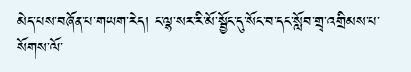མེད་པས་བཞོན་པ་གཡག་རེད། ང་ལྷ་སར་རི་མོ་སྦྱོང་དུ་སོང་བ་དང་སློབ་གྲྭ་འགྲིམས་པ་སོགས་ལོ་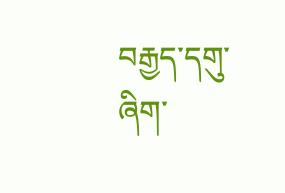བརྒྱད་དགུ་ཞིག་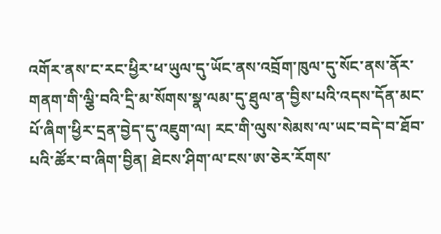འགོར་ནས་ང་རང་ཕྱིར་ཕ་ཡུལ་དུ་ཡོང་ནས་འབྲོག་ཁུལ་དུ་སོང་ནས་ནོར་གནག་གི་ལྕི་བའི་དྲི་མ་སོགས་སྣ་ལམ་དུ་ཐུལ་ན་བྱིས་པའི་འདས་དོན་མང་པོ་ཞིག་ཕྱིར་དྲན་བྱེད་དུ་འཇུག་ལ། རང་གི་ལུས་སེམས་ལ་ཡང་བདེ་བ་ཐོབ་པའི་ཚོར་བ་ཞིག་བྱིན། ཐེངས་ཤིག་ལ་ངས་ཨ་ཅེར་རོགས་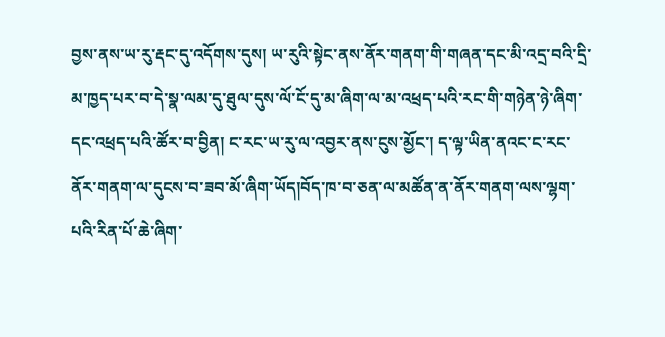བྱས་ནས་ཡ་རུ་རྡང་དུ་འདོགས་དུས། ཡ་རུའི་སྟེང་ནས་ནོར་གནག་གི་གཞན་དང་མི་འདྲ་བའི་དྲི་མ་ཁྱད་པར་བ་དེ་སྣ་ལམ་དུ་ཐུལ་དུས་ལོ་ངོ་དུ་མ་ཞིག་ལ་མ་འཕྲད་པའི་རང་གི་གཉེན་ཉེ་ཞིག་དང་འཕྲད་པའི་ཚོར་བ་བྱིན། ང་རང་ཡ་རུ་ལ་འབྱར་ནས་ངུས་མྱོང་། ད་ལྟ་ཡིན་ནའང་ང་རང་ནོར་གནག་ལ་དུངས་བ་ཟབ་མོ་ཞིག་ཡོད།བོད་ཁ་བ་ཅན་ལ་མཚོན་ན་ནོར་གནག་ལས་ལྷག་པའི་རིན་པོ་ཆེ་ཞིག་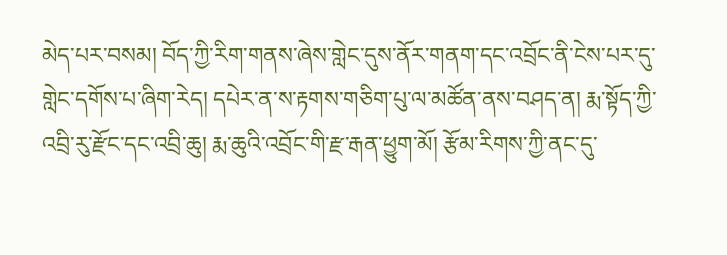མེད་པར་བསམ། བོད་ཀྱི་རིག་གནས་ཞེས་གླེང་དུས་ནོར་གནག་དང་འབྲོང་ནི་ངེས་པར་དུ་གླེང་དགོས་པ་ཞིག་རེད། དཔེར་ན་ས་རྟགས་གཅིག་པུ་ལ་མཚོན་ནས་བཤད་ན། རྨ་སྟོད་ཀྱི་འབྲི་རུ་རྫོང་དང་འབྲི་ཆུ། རྨ་ཆུའི་འབྲོང་གི་རྫ་རྒན་ཕྱུག་མོ། རྩོམ་རིགས་ཀྱི་ནང་དུ་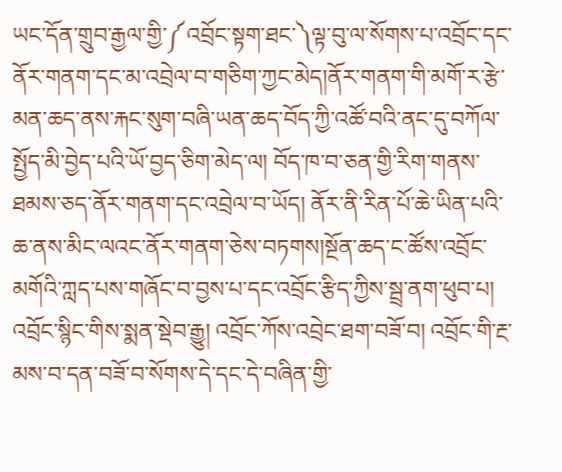ཡང་དོན་གྲུབ་རྒྱལ་གྱི་༼འབྲོང་སྟག་ཐང་༽ལྟ་བུ་ལ་སོགས་པ་འབྲོང་དང་ནོར་གནག་དང་མ་འབྲེལ་བ་གཅིག་ཀྱང་མེད།ནོར་གནག་གི་མགོ་ར་རྩེ་མན་ཆད་ནས་རྐང་སུག་བཞི་ཡན་ཆད་བོད་ཀྱི་འཚོ་བའི་ནང་དུ་བཀོལ་སྤྱོད་མི་བྱེད་པའི་ཡོ་བྱད་ཅིག་མེད་ལ། བོད་ཁ་བ་ཅན་གྱི་རིག་གནས་ཐམས་ཅད་ནོར་གནག་དང་འབྲེལ་བ་ཡོད། ནོར་ནི་རིན་པོ་ཆེ་ཡིན་པའི་ཆ་ནས་མིང་ལའང་ནོར་གནག་ཅེས་བཏགས།སྔོན་ཆད་ང་ཚོས་འབྲོང་མགོའི་ཀླད་པས་གཞོང་བ་བྱས་པ་དང་འབྲོང་རྩིད་ཀྱིས་སྦྲ་ནག་ཕུབ་པ། འབྲོང་སྙིང་གིས་སྨན་སྡེབ་རྒྱུ། འབྲོང་ཀོས་འབྲེང་ཐག་བཟོ་བ། འབྲོང་གི་རྔ་མས་བ་དན་བཟོ་བ་སོགས་དེ་དང་དེ་བཞིན་གྱི་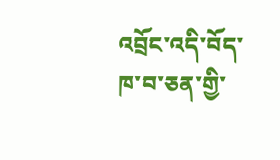འབྲོང་འདི་བོད་ཁ་བ་ཅན་གྱི་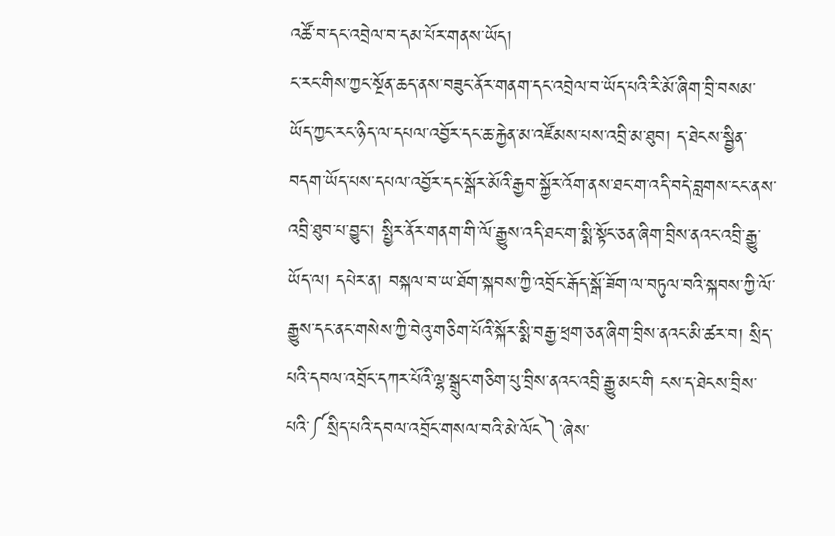འཚོ་བ་དང་འབྲེལ་བ་དམ་པོར་གནས་ཡོད།
ང་རང་གིས་ཀྱང་སྔོན་ཆད་ནས་བཟུང་ནོར་གནག་དང་འབྲེལ་བ་ཡོད་པའི་རི་མོ་ཞིག་བྲི་བསམ་ཡོད་ཀྱང་རང་ཉིད་ལ་དཔལ་འབྱོར་དང་ཆ་རྐྱེན་མ་འཛོམས་པས་འབྲི་མ་ཐུབ། ད་ཐེངས་སྦྱིན་བདག་ཡོད་པས་དཔལ་འབྱོར་དང་སྒོར་མོའི་རྒྱབ་སྐྱོར་འོག་ནས་ཐང་ག་འདི་བདེ་བླགས་ངང་ནས་འབྲི་ཐུབ་པ་བྱུང་། སྤྱིར་ནོར་གནག་གི་ལོ་རྒྱུས་འདི་ཐང་ག་སྨི་སྟོང་ཅན་ཞིག་བྲིས་ནའང་འབྲི་རྒྱུ་ཡོད་ལ། དཔེར་ན། བསྐལ་བ་ཡ་ཐོག་སྐབས་ཀྱི་འབྲོང་རྒོད་སྒོ་ཟོག་ལ་བཏུལ་བའི་སྐབས་ཀྱི་ལོ་རྒྱུས་དང་ནང་གསེས་ཀྱི་བེའུ་གཅིག་པོའི་སྐོར་སྨི་བརྒྱ་ཕྲག་ཅན་ཞིག་བྲིས་ནའང་མི་ཚར་བ། སྲིད་པའི་དབལ་འབྲོང་དཀར་པོའི་ལྷ་སྒྲུང་གཅིག་པུ་བྲིས་ནའང་འབྲི་རྒྱུ་མང་གི ངས་ད་ཐེངས་བྲིས་པའི་༼སྲིད་པའི་དབལ་འབྲོང་གསལ་བའི་མེ་ལོང༽་ཞེས་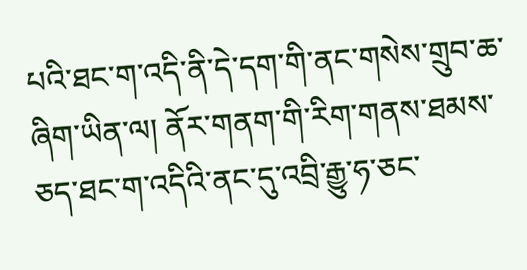པའི་ཐང་ག་འདི་ནི་དེ་དག་གི་ནང་གསེས་གྲུབ་ཆ་ཞིག་ཡིན་ལ། ནོར་གནག་གི་རིག་གནས་ཐམས་ཅད་ཐང་ག་འདིའི་ནང་དུ་འབྲི་རྒྱུ་ཧ་ཅང་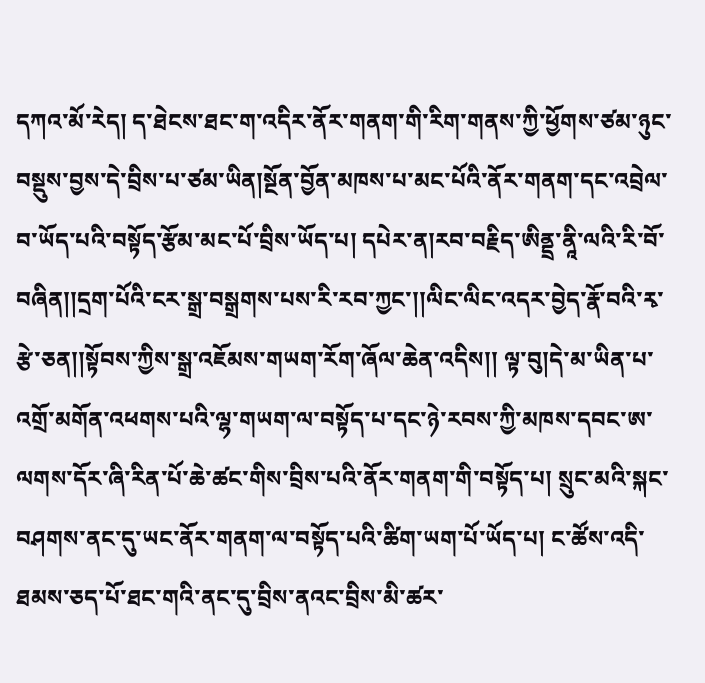དཀའ་མོ་རེད། ད་ཐེངས་ཐང་ག་འདིར་ནོར་གནག་གི་རིག་གནས་ཀྱི་ཕྱོགས་ཙམ་ཉུང་བསྡུས་བྱས་དེ་བྲིས་པ་ཙམ་ཡིན།སྔོན་བྱོན་མཁས་པ་མང་པོའི་ནོར་གནག་དང་འབྲེལ་བ་ཡོད་པའི་བསྟོད་རྩོམ་མང་པོ་བྲིས་ཡོད་པ། དཔེར་ན།རབ་བརྗིད་ཨིནྡྲ་ནཱི་ལའི་རི་བོ་བཞིན།།དྲག་པོའི་ངར་སྒྲ་བསྒྲགས་པས་རི་རབ་ཀྱང་།།ལིང་ལིང་འདར་བྱེད་རྣོ་བའི་རྭ་རྩེ་ཅན།།སྟོབས་ཀྱིས་སྒྲ་འཇོམས་གཡག་རོག་ཞོལ་ཆེན་འདིས།། ལྟ་བུ།དེ་མ་ཡིན་པ་འགྲོ་མགོན་འཕགས་པའི་ལྷ་གཡག་ལ་བསྟོད་པ་དང་ཉེ་རབས་ཀྱི་མཁས་དབང་ཨ་ལགས་དོར་ཞི་རིན་པོ་ཆེ་ཚང་གིས་བྲིས་པའི་ནོར་གནག་གི་བསྟོད་པ། སྲུང་མའི་སྐང་བཤགས་ནང་དུ་ཡང་ནོར་གནག་ལ་བསྟོད་པའི་ཚིག་ཡག་པོ་ཡོད་པ། ང་ཚོས་འདི་ཐམས་ཅད་པོ་ཐང་གའི་ནང་དུ་བྲིས་ནའང་བྲིས་མི་ཚར་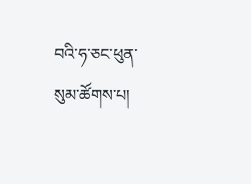བའི་ཧ་ཅང་ཕུན་སུམ་ཚོགས་པ།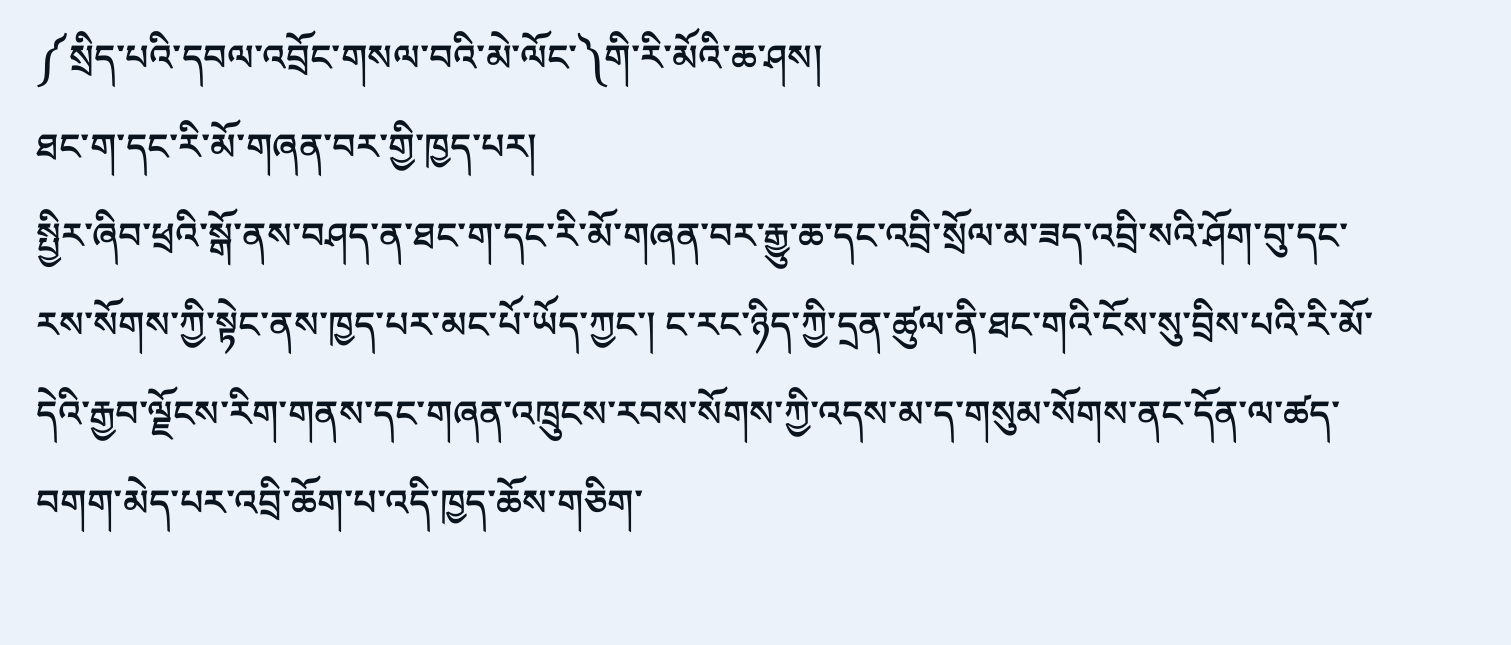༼སྲིད་པའི་དབལ་འབྲོང་གསལ་བའི་མེ་ལོང་༽གི་རི་མོའི་ཆ་ཤས།
ཐང་ག་དང་རི་མོ་གཞན་བར་གྱི་ཁྱད་པར།
སྤྱིར་ཞིབ་ཕྲའི་སྒོ་ནས་བཤད་ན་ཐང་ག་དང་རི་མོ་གཞན་བར་རྒྱུ་ཆ་དང་འབྲི་སྲོལ་མ་ཟད་འབྲི་སའི་ཤོག་བུ་དང་རས་སོགས་ཀྱི་སྟེང་ནས་ཁྱད་པར་མང་པོ་ཡོད་ཀྱང་། ང་རང་ཉིད་ཀྱི་དྲན་ཚུལ་ནི་ཐང་གའི་ངོས་སུ་བྲིས་པའི་རི་མོ་དེའི་རྒྱབ་ལྗོངས་རིག་གནས་དང་གཞན་འཁྲུངས་རབས་སོགས་ཀྱི་འདས་མ་ད་གསུམ་སོགས་ནང་དོན་ལ་ཚད་བགག་མེད་པར་འབྲི་ཆོག་པ་འདི་ཁྱད་ཆོས་གཅིག་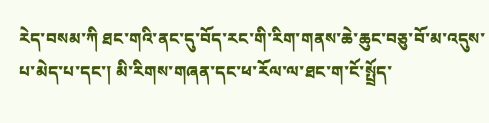རེད་བསམ་ཀི ཐང་གའི་ནང་དུ་བོད་རང་གི་རིག་གནས་ཆེ་ཆུང་བཅུ་བོ་མ་འདུས་པ་མེད་པ་དང་། མི་རིགས་གཞན་དང་ཕ་རོལ་ལ་ཐང་ག་ངོ་སྤྲོད་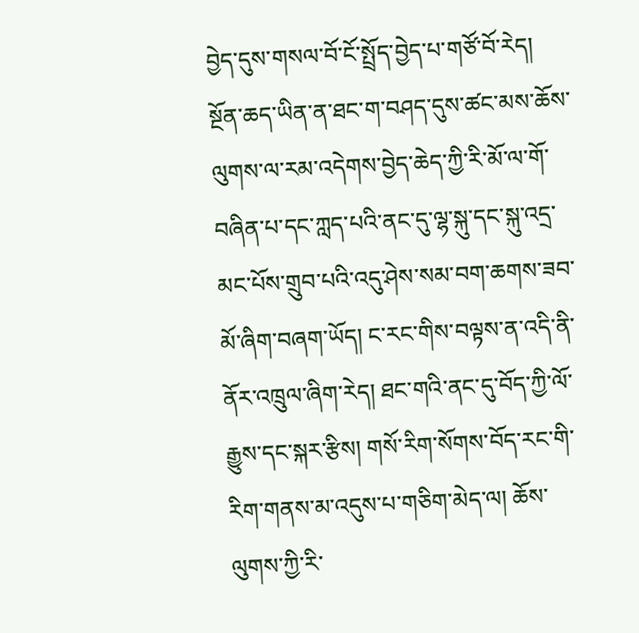བྱེད་དུས་གསལ་བོ་ངོ་སྤྲོད་བྱེད་པ་གཙོ་བོ་རེད། སྔོན་ཆད་ཡིན་ན་ཐང་ག་བཤད་དུས་ཚང་མས་ཆོས་ལུགས་ལ་རམ་འདེགས་བྱེད་ཆེད་ཀྱི་རི་མོ་ལ་གོ་བཞིན་པ་དང་ཀླད་པའི་ནང་དུ་ལྷ་སྐུ་དང་སྐུ་འདྲ་མང་པོས་གྲུབ་པའི་འདུ་ཤེས་སམ་བག་ཆགས་ཟབ་མོ་ཞིག་བཞག་ཡོད། ང་རང་གིས་བལྟས་ན་འདི་ནི་ནོར་འཁྲུལ་ཞིག་རེད། ཐང་གའི་ནང་དུ་བོད་ཀྱི་ལོ་རྒྱུས་དང་སྐར་རྩིས། གསོ་རིག་སོགས་བོད་རང་གི་རིག་གནས་མ་འདུས་པ་གཅིག་མེད་ལ། ཆོས་ལུགས་ཀྱི་རི་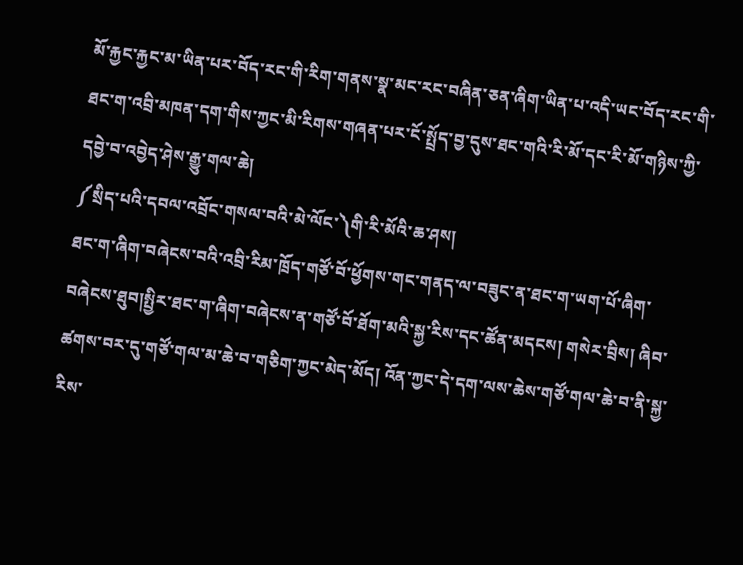མོ་རྐྱང་རྐྱང་མ་ཡིན་པར་བོད་རང་གི་རིག་གནས་སྣ་མང་རང་བཞིན་ཅན་ཞིག་ཡིན་པ་འདི་ཡང་བོད་རང་གི་ཐང་ག་འབྲི་མཁན་དག་གིས་ཀྱང་མི་རིགས་གཞན་པར་ངོ་སྤྲོད་བྱ་དུས་ཐང་གའི་རི་མོ་དང་རི་མོ་གཉིས་ཀྱི་དབྱེ་བ་འབྱེད་ཤེས་རྒྱུ་གལ་ཆེ།
༼སྲིད་པའི་དབལ་འབྲོང་གསལ་བའི་མེ་ལོང་༽གི་རི་མོའི་ཆ་ཤས།
ཐང་ག་ཞིག་བཞེངས་བའི་འབྲི་རིམ་ཁྲོད་གཙོ་བོ་ཕྱོགས་གང་གནད་ལ་བཟུང་ན་ཐང་ག་ཡག་པོ་ཞིག་བཞེངས་ཐུབ།སྤྱིར་ཐང་ག་ཞིག་བཞེངས་ན་གཙོ་བོ་ཐོག་མའི་སྐྱ་རིས་དང་ཚོན་མདངས། གསེར་བྲིས། ཞིབ་ཚགས་བར་དུ་གཙོ་གལ་མ་ཆེ་བ་གཅིག་ཀྱང་མེད་མོད། འོན་ཀྱང་དེ་དག་ལས་ཆེས་གཙོ་གལ་ཆེ་བ་ནི་སྐྱ་རིས་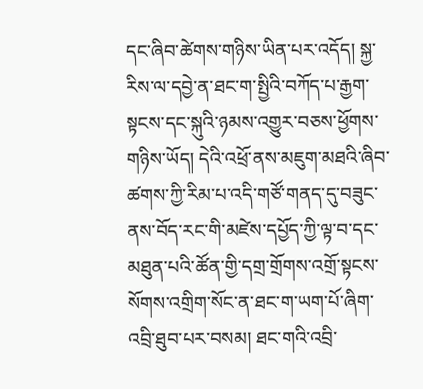དང་ཞིབ་ཚེགས་གཉིས་ཡིན་པར་འདོད། སྐྱ་རིས་ལ་དབྱེ་ན་ཐང་ག་སྤྱིའི་བཀོད་པ་རྒྱག་སྟངས་དང་སྐུའི་ཉམས་འགྱུར་བཅས་ཕྱོགས་གཉིས་ཡོད། དེའི་འཕྲོ་ནས་མཇུག་མཐའི་ཞིབ་ཚགས་ཀྱི་རིམ་པ་འདི་གཙོ་གནད་དུ་བཟུང་ནས་བོད་རང་གི་མཛེས་དཔྱོད་ཀྱི་ལྟ་བ་དང་མཐུན་པའི་ཚོན་གྱི་དགྲ་གྲོགས་འགྲོ་སྟངས་སོགས་འགྲིག་སོང་ན་ཐང་ག་ཡག་པོ་ཞིག་འབྲི་ཐུབ་པར་བསམ། ཐང་གའི་འབྲི་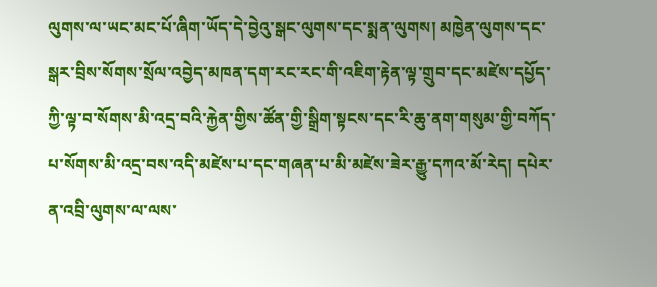ལུགས་ལ་ཡང་མང་པོ་ཞིག་ཡོད་དེ་བྱེའུ་སྒང་ལུགས་དང་སྨན་ལུགས། མཁྱེན་ལུགས་དང་སྒར་བྲིས་སོགས་སྲོལ་འབྱེད་མཁན་དག་རང་རང་གི་འཇིག་རྟེན་ལྟ་གྲུབ་དང་མཛེས་དཔྱོད་ཀྱི་ལྟ་བ་སོགས་མི་འདྲ་བའི་རྐྱེན་གྱིས་ཚོན་གྱི་སྒྲིག་སྟངས་དང་རི་ཆུ་ནག་གསུམ་གྱི་བཀོད་པ་སོགས་མི་འདྲ་བས་འདི་མཛེས་པ་དང་གཞན་པ་མི་མཛེས་ཟེར་རྒྱུ་དཀའ་མོ་རེད། དཔེར་ན་འབྲི་ལུགས་ལ་ལས་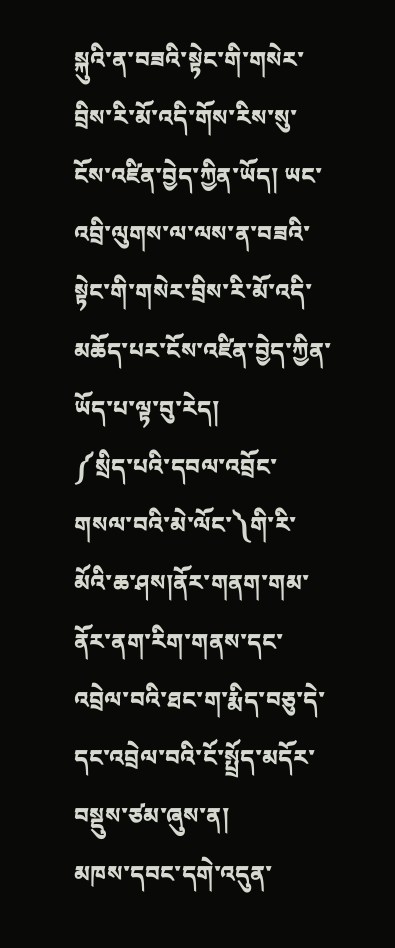སྐུའི་ན་བཟའི་སྟེང་གི་གསེར་བྲིས་རི་མོ་འདི་གོས་རིས་སུ་ངོས་འཛིན་བྱེད་ཀྱིན་ཡོད། ཡང་འབྲི་ལུགས་ལ་ལས་ན་བཟའི་སྟེང་གི་གསེར་བྲིས་རི་མོ་འདི་མཆོད་པར་ངོས་འཛིན་བྱེད་ཀྱིན་ཡོད་པ་ལྟ་བུ་རེད།
༼སྲིད་པའི་དབལ་འབྲོང་གསལ་བའི་མེ་ལོང་༽གི་རི་མོའི་ཆ་ཤས།ནོར་གནག་གམ་ནོར་ནག་རིག་གནས་དང་འབྲེལ་བའི་ཐང་ག་རྨིད་བཅུ་དེ་དང་འབྲེལ་བའི་ངོ་སྤྲོད་མདོར་བསྡུས་ཙམ་ཞུས་ན།
མཁས་དབང་དགེ་འདུན་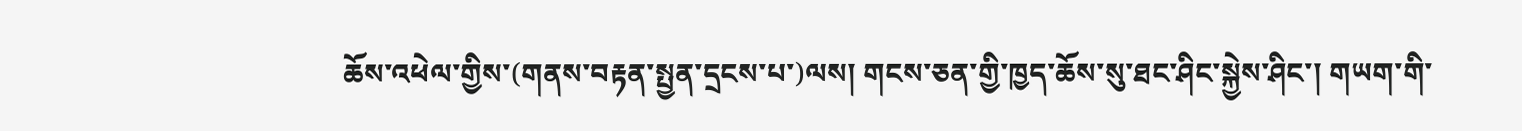ཆོས་འཕེལ་གྱིས་(གནས་བརྟན་སྤྱན་དྲངས་པ་)ལས། གངས་ཅན་གྱི་ཁྱད་ཆོས་སུ་ཐང་ཤིང་སྐྱེས་ཤིང་། གཡག་གི་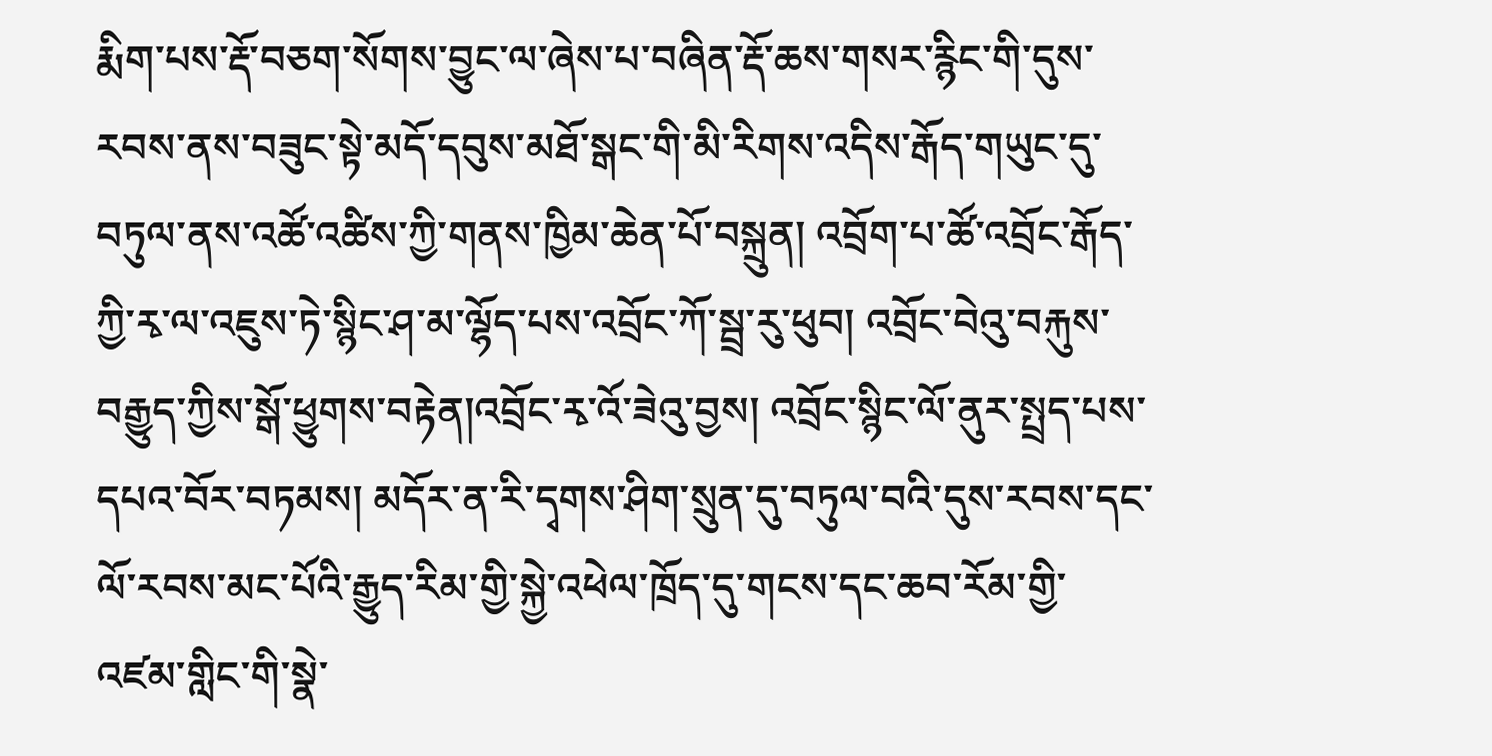རྨིག་པས་རྡོ་བཅག་སོགས་བྱུང་ལ་ཞེས་པ་བཞིན་རྡོ་ཆས་གསར་རྙིང་གི་དུས་རབས་ནས་བཟུང་སྟེ་མདོ་དབུས་མཐོ་སྒང་གི་མི་རིགས་འདིས་རྒོད་གཡུང་དུ་བཏུལ་ནས་འཚོ་འཚིས་ཀྱི་གནས་ཁྱིམ་ཆེན་པོ་བསྐྲུན། འབྲོག་པ་ཚོ་འབྲོང་རྒོད་ཀྱི་རྭ་ལ་འཇུས་ཏེ་སྙིང་ཤ་མ་ལྷོད་པས་འབྲོང་ཀོ་སྦྲ་རུ་ཕུབ། འབྲོང་བེའུ་བརྐུས་བརྒྱུད་ཀྱིས་སྒོ་ཕྱུགས་བརྟེན།འབྲོང་རྭ་འོ་ཟེའུ་བྱས། འབྲོང་སྙིང་ལོ་ནུར་སྤྲད་པས་དཔའ་བོར་བཏམས། མདོར་ན་རི་དྭགས་ཤིག་སྲུན་དུ་བཏུལ་བའི་དུས་རབས་དང་ལོ་རབས་མང་པོའི་རྒྱུད་རིམ་གྱི་སྐྱེ་འཕེལ་ཁྲོད་དུ་གངས་དང་ཆབ་རོམ་གྱི་འཛམ་གླིང་གི་སྣེ་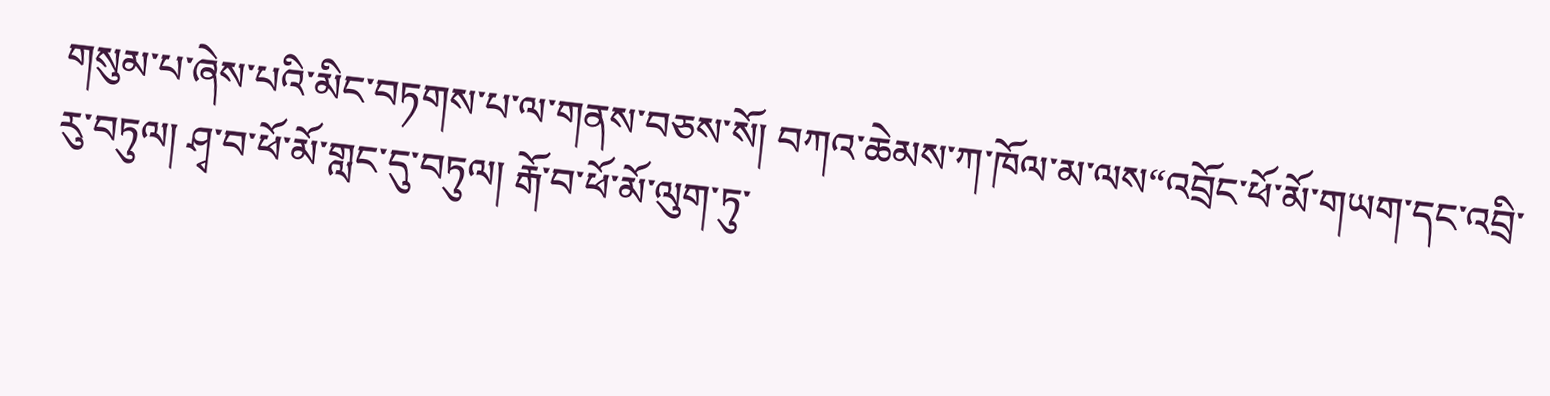གསུམ་པ་ཞེས་པའི་མིང་བཏགས་པ་ལ་གནས་བཅས་སོ། བཀའ་ཆེམས་ཀ་ཁོལ་མ་ལས“འབྲོང་ཕོ་མོ་གཡག་དང་འབྲི་རུ་བཏུལ། ཤྭ་བ་ཕོ་མོ་གླང་དུ་བཏུལ། རྒོ་བ་ཕོ་མོ་ལུག་ཏུ་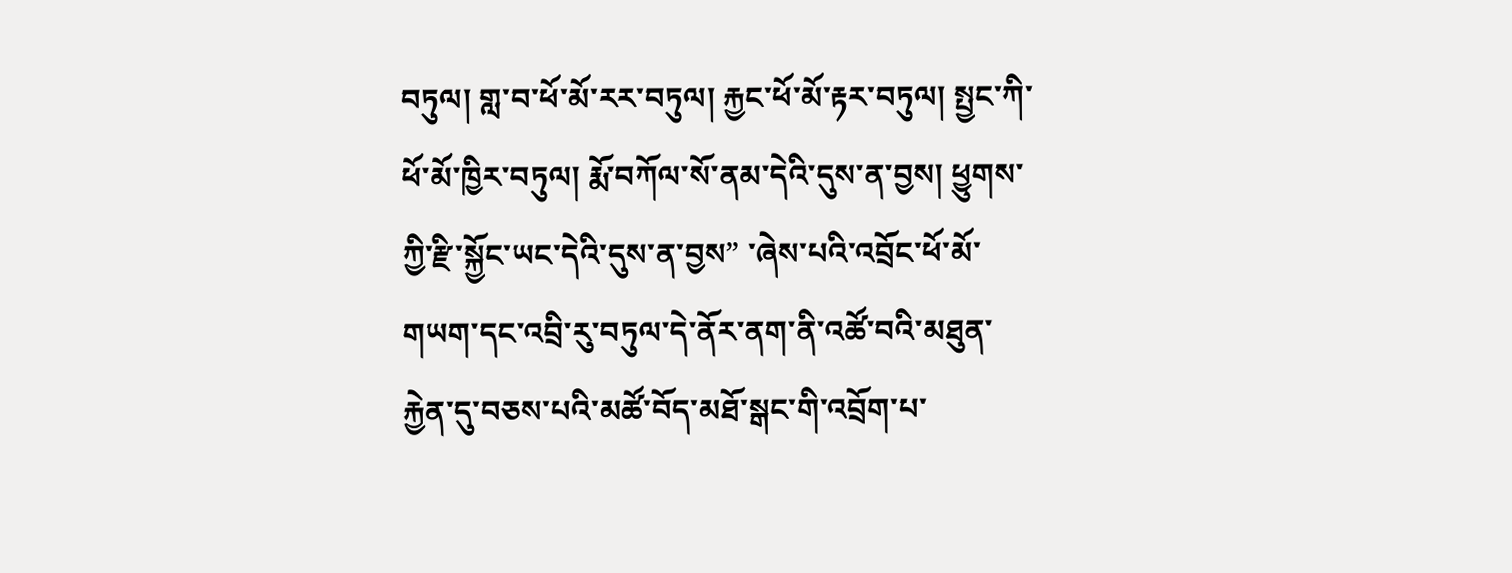བཏུལ། གླ་བ་ཕོ་མོ་རར་བཏུལ། རྐྱང་ཕོ་མོ་རྟར་བཏུལ། སྤྱང་ཀི་ཕོ་མོ་ཁྱིར་བཏུལ། རྨོ་བཀོལ་སོ་ནམ་དེའི་དུས་ན་བྱས། ཕྱུགས་ཀྱི་རྫི་སྐྱོང་ཡང་དེའི་དུས་ན་བྱས” ་ཞེས་པའི་འབྲོང་ཕོ་མོ་གཡག་དང་འབྲི་རུ་བཏུལ་དེ་ནོར་ནག་ནི་འཚོ་བའི་མཐུན་རྐྱེན་དུ་བཅས་པའི་མཚོ་བོད་མཐོ་སྒང་གི་འབྲོག་པ་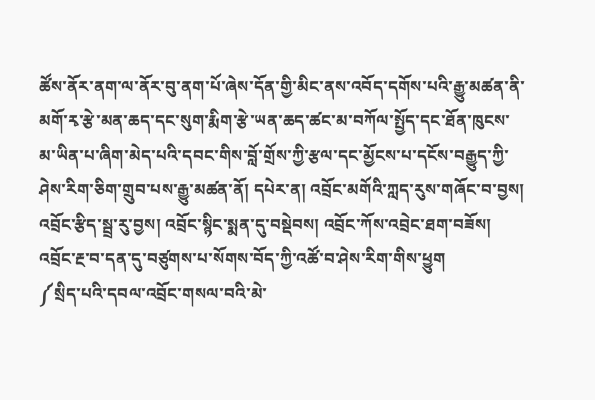ཚོས་ནོར་ནག་ལ་ནོར་བུ་ནག་པོ་ཞེས་དོན་གྱི་མིང་ནས་འབོད་དགོས་པའི་རྒྱུ་མཚན་ནི་མགོ་རྭ་རྩེ་མན་ཆད་དང་སུག་རྨིག་རྩེ་ཡན་ཆད་ཚང་མ་བཀོལ་སྤྱོད་དང་ཐོན་ཁུངས་མ་ཡིན་པ་ཞིག་མེད་པའི་དབང་གིས་བློ་གྲོས་ཀྱི་རྩལ་དང་མྱོངས་པ་དངོས་བརྒྱུད་ཀྱི་ཤེས་རིག་ཅིག་གྲུབ་པས་རྒྱུ་མཚན་ནོ། དཔེར་ན། འབྲོང་མགོའི་ཀླད་རུས་གཞོང་བ་བྱས། འབྲོང་རྩིད་སྦྲ་རུ་བྱས། འབྲོང་སྙིང་སྨན་དུ་བསྡེབས། འབྲོང་ཀོས་འབྲེང་ཐག་བཟོས། འབྲོང་རྔ་བ་དན་དུ་བཙུགས་པ་སོགས་བོད་ཀྱི་འཚོ་བ་ཤེས་རིག་གིས་ཕྱུག
༼སྲིད་པའི་དབལ་འབྲོང་གསལ་བའི་མེ་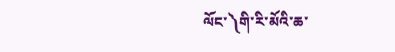ལོང་༽གི་རི་མོའི་ཆ་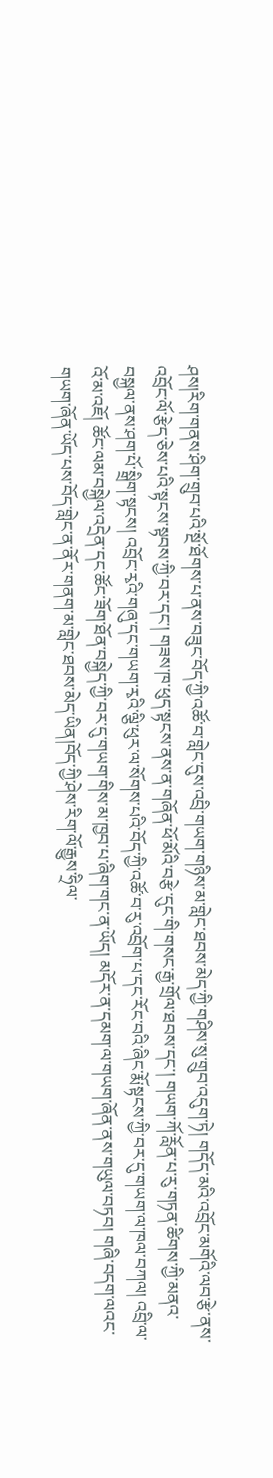ཤས།རིག་གནས་ཤིག་གྲུབ་པའི་སྔོ་ཐོགས་པ་ནས་བཟུང་བོད་ཀྱི་འཚོ་བ་གླེང་དུས་འབྲི་གཡག་གཉིས་མ་གླེང་ཐབས་མེད་ཀྱི་གཤིས་སུ་གྲུབ་འདུག་ཏེ། གདོད་མའི་འབྲོང་མགོའི་ལབ་རྩེ་ནས་འབྲོང་ལོ་རྩེད་ཅེས་པའི་སྟངས་སྟབས་ཀྱི་བར་དང་། གཟས་ཁ་ཕུད་སྟངས་ནས་ན་གཞོན་ཕོ་མོའི་བརྩེ་དུང་གི་གསང་རྒྱ་གྲོལ་ཐབས་དང་། གཡག་ཀོ་རློན་པ་རུ་གཏན་ཚིགས་ཀྱི་མནའ་བསྐྱལ་ནས་ཤག་པོ་སྒྲིག་སྟངས། འབྲོང་རྭའི་གཞུ་དང་གཡག་རྭའི་ལྕི་ཕུར་ལ་སོགས་པའི་བོད་ཀྱི་འཚོ་བ་རུ་འབྲོག་པ་དང་རོང་བའི་ཞིང་རྨོ་སྟངས་ཀྱི་བར་དུ་གཡག་ལ་ཁལ་བཀལ། འབྲི་ལ་འོ་མ་འཇོ། ཚོང་ལམ་བསྐྱེལ་འདྲེན་དང་ཚོང་ཟོག་ཐོན་བསྐྱེད་ཀྱི་བར་དུ་གཡག་གིས་མ་ཁྱབ་པ་ཞིག་གང་ན་ཡོད། མདོར་ན་དམག་ལ་གཡག་ཞོན་ནས་གཡུལ་བཏབ། གཞི་བདག་ལའང་གཡག་ཞོན་ཡོད་པས་བོད་གླེང་ན་ནོར་གནག་མ་གླེང་ཐབས་མེད་ཡིན།བོད་ཀྱི་ཤེས་རིག་ལོ་རྒྱུས་ཧྲིལ་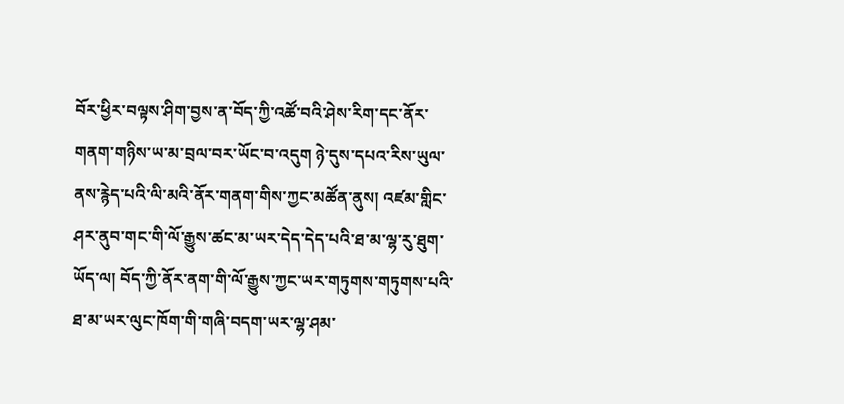བོར་ཕྱིར་བལྟས་ཤིག་བྱས་ན་བོད་ཀྱི་འཚོ་བའི་ཤེས་རིག་དང་ནོར་གནག་གཉིས་ཡ་མ་བྲལ་བར་ཡོང་བ་འདུག ཉེ་དུས་དཔའ་རིས་ཡུལ་ནས་རྙེད་པའི་ལི་མའི་ནོར་གནག་གིས་ཀྱང་མཚོན་ནུས། འཛམ་གླིང་ཤར་ནུབ་གང་གི་ལོ་རྒྱུས་ཚང་མ་ཡར་དེད་དེད་པའི་ཐ་མ་ལྷ་རུ་ཐུག་ཡོད་ལ། བོད་ཀྱི་ནོར་ནག་གི་ལོ་རྒྱུས་ཀྱང་ཡར་གཏུགས་གཏུགས་པའི་ཐ་མ་ཡར་ལུང་ཁོག་གི་གཞི་བདག་ཡར་ལྷ་ཤམ་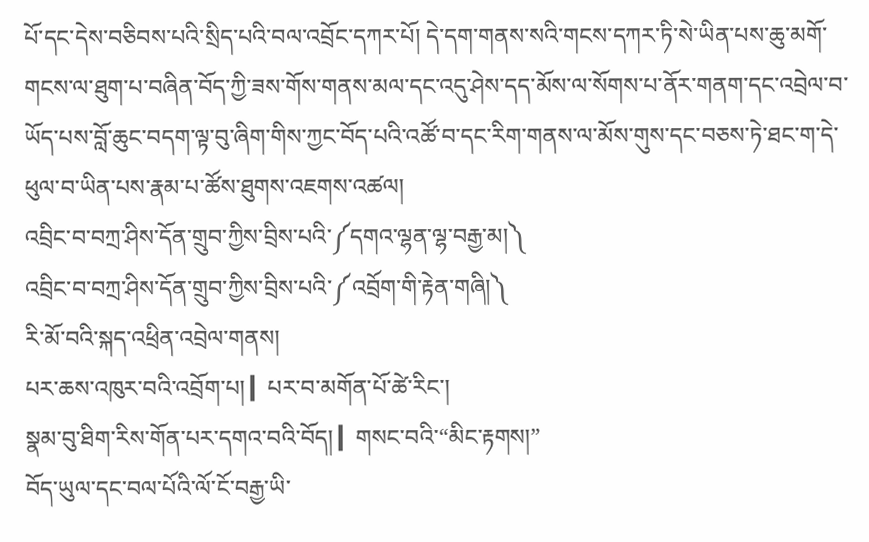པོ་དང་དེས་བཅིབས་པའི་སྲིད་པའི་བལ་འབྲོང་དཀར་པོ། དེ་དག་གནས་སའི་གངས་དཀར་ཏི་སེ་ཡིན་པས་ཆུ་མགོ་གངས་ལ་ཐུག་པ་བཞིན་བོད་ཀྱི་ཟས་གོས་གནས་མལ་དང་འདུ་ཤེས་དད་མོས་ལ་སོགས་པ་ནོར་གནག་དང་འབྲེལ་བ་ཡོད་པས་བློ་ཆུང་བདག་ལྟ་བུ་ཞིག་གིས་ཀྱང་བོད་པའི་འཚོ་བ་དང་རིག་གནས་ལ་མོས་གུས་དང་བཅས་ཏེ་ཐང་ག་དེ་ཕུལ་བ་ཡིན་པས་རྣམ་པ་ཚོས་ཐུགས་འཇགས་འཚལ།
འབྲིང་བ་བཀྲ་ཤིས་དོན་གྲུབ་ཀྱིས་བྲིས་པའི་༼དགའ་ལྷན་ལྷ་བརྒྱ་མ།༽
འབྲིང་བ་བཀྲ་ཤིས་དོན་གྲུབ་ཀྱིས་བྲིས་པའི་༼འབྲོག་གི་རྟེན་གཞི།༽
རི་མོ་བའི་སྐད་འཕྲིན་འབྲེལ་གནས།
པར་ཆས་འཁུར་བའི་འབྲོག་པ། ▎པར་བ་མགོན་པོ་ཚེ་རིང་།
སྣམ་བུ་ཐིག་རིས་གོན་པར་དགའ་བའི་བོད། ▎གསང་བའི་“མིང་རྟགས།”
བོད་ཡུལ་དང་བལ་པོའི་ལོ་ངོ་བརྒྱ་ཡི་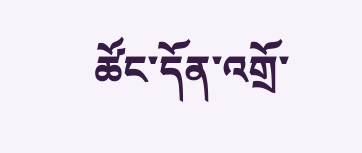ཚོང་དོན་འགྲོ་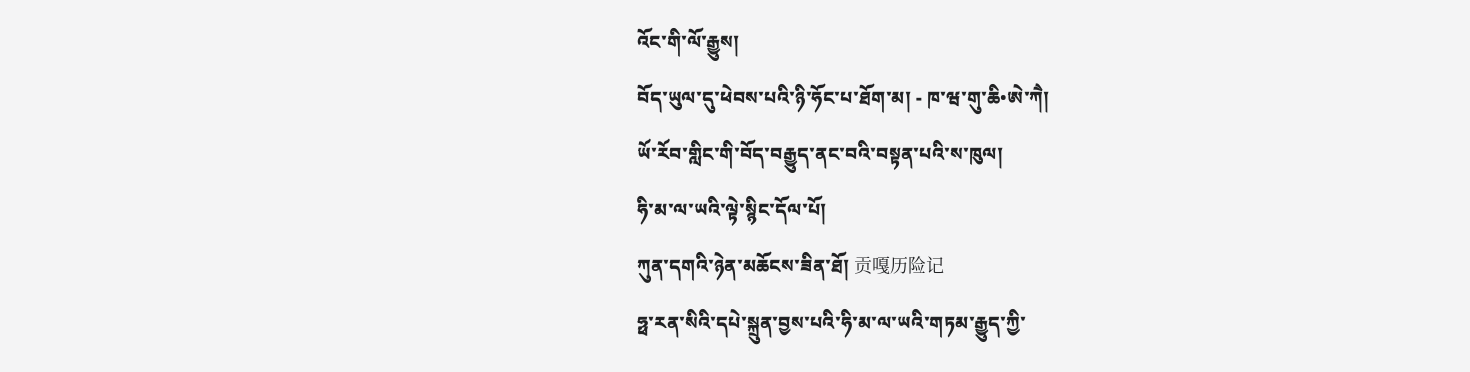འོང་གི་ལོ་རྒྱུས།
བོད་ཡུལ་དུ་ཕེབས་པའི་ཉི་ཧོང་པ་ཐོག་མ། - ཁ་ཝ་གུ་ཆི•ཨེ་ཀཻ།
ཡོ་རོབ་གླིང་གི་བོད་བརྒྱུད་ནང་བའི་བསྟན་པའི་ས་ཁུལ།
ཧི་མ་ལ་ཡའི་ལྟེ་སྙིང་དོལ་པོ།
ཀུན་དགའི་ཉེན་མཆོངས་ཟིན་ཐོ། 贡嘎历险记
ཧྥ་རན་སིའི་དཔེ་སྐྲུན་བྱས་པའི་ཧི་མ་ལ་ཡའི་གཏམ་རྒྱུད་ཀྱི་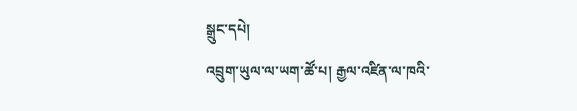སྒྲུང་དཔེ།
འབྲུག་ཡུལ་ལ་ཡག་ཚོ་པ། རྒྱལ་འཛིན་ལ་ཁའི་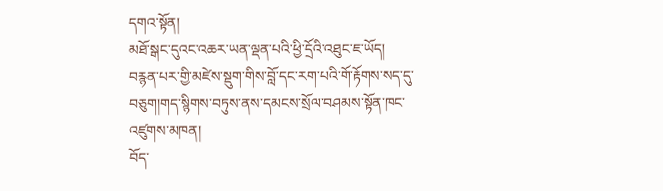དགའ་སྟོན།
མཐོ་སྒང་དུའང་འཆར་ཡན་ལྡན་པའི་ཕྱི་དྲོའི་འཐུང་ཇ་ཡོད།
བརྙན་པར་གྱི་མཛེས་སྡུག་གིས་བློ་དང་རག་པའི་གོ་རྟོགས་སད་དུ་བཅུག།གད་སྙིགས་བཏུས་ནས་དམངས་སྲོལ་བཤམས་སྟོན་ཁང་འཛུགས་མཁན།
བོད་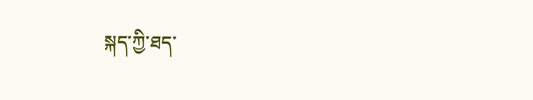སྐད་ཀྱི་ཐད་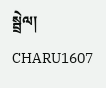སྦྲེལ། CHARU1607